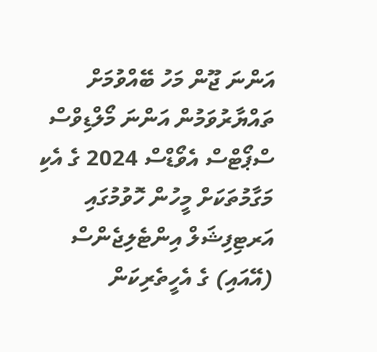އަންނަ ޖޫން މަހު ބޭއްވުމަށް ތައްޔާރުވަމުން އަންނަ މޯލްޑިވްސް ސްޕޯޓްސް އެވޯޑްސް 2024 ގެ އެކި މަގާމުތަކަށް މީހުން ހޮވުމުގައި އަރޓިފިޝަލް އިންޓެލިޖެންސް (އޭއައި) ގެ އެހީތެރިކަން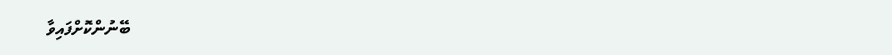ބޭނުންކޮށްފައިވާ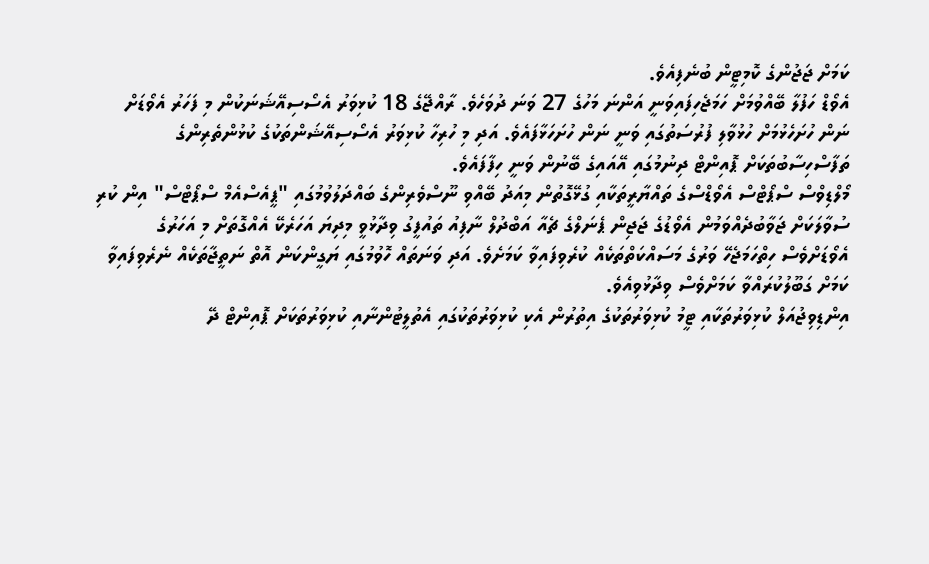ކަމަށް ޖަޖުންގެ ކޮމިޓީން ބުނެފިއެވެ.
އެވޯޑް ހަފުލާ ބޭއްވުމަށް ހަމަޖެހިފައިވަނީ އަންނަ މަހުގެ 27 ވަނަ ދުވަހެވެ. ރާއްޖޭގެ 18 ކުޅިވަރު އެސޯސިއޭޝަނަކުން މި ފަހަރު އެވޯޑަށް ނަން ހުށަހެޅުމަށް ހުޅުވާލި ފުރުސަތުގައި ވަނީ ނަން ހުށަހަޅާފައެވެ. އަދި މި ހުރިހާ ކުޅިވަރު އެސޯސިއޭޝަންތަކުގެ ކުޅުންތެރިންގެ ތަފާސްހިސާބުތަކަށް ޕޮއިންޓް ދިނުމުގައި އޭއައިގެ ބޭނުން ވަނީ ހިފާފައެވެ.
މޯލްޑިވްސް ސްޕޯޓްސް އެވޯޑްސްގެ ތައްޔާރީތަކާއި ގުޅޭގޮތުން މިއަދު ބޭއްވި ނޫސްވެރިންގެ ބައްދަލުވުމުގައި "ޕީއެސްއެމް ސްޕޯޓްސް" އިން ކުރި ސުވާލަކަށް ޖަވާބުދެއްވަމުން އެވޯޑުގެ ޖަޖިން ޕެނަލްގެ ޗެއާ އަބްދުލް ނާފިއު ތައުފީގު ވިދާޅުވީ މިދިޔަ އަހަރެކޭ އެއްގޮތަށް މި އަހަރުގެ އެވޯޑަށްވެސް ހިތްހަމަޖެހޭ ވަރުގެ މަސައްކަތްތަކެއް ކުރެވިފައިވާ ކަމަށެވެ. އަދި ވަނަތައް ހޮވުމުގައި ޔަގީންކަން އޮތް ނަތީޖާތަކެއް ނެރެވިފައިވާ ކަމަށް ގަބޫލުކުރައްވާ ކަމަށްވެސް ވިދާޅުވިއެވެ.
އިންޑިވިޖުއަލް ކުޅިވަރުތަކާއި ޓީމު ކުޅިވަރުތަކުގެ އިތުރުން އެކި ކުޅިވަރުތަކުގައި އެތުލީޓުންނާއި ކުޅިވަރުތަކަށް ޕޮއިންޓް ދޭ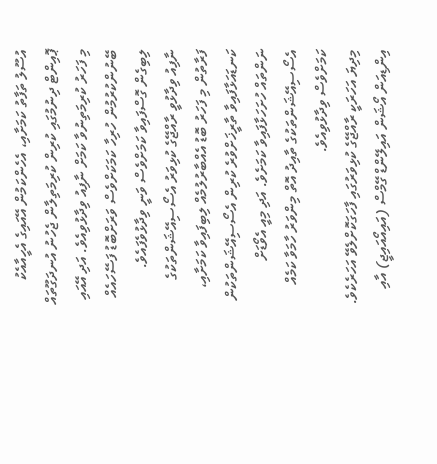އުސޫލު ތަފާތު ކަމަށާއި، އެހެންކަމުން އޭއައިގެ އެހީއާއެކު ޕޮއިންޓް ދިނުމުގައި ކުރިން ކުރިމަތިލާން ޖެހުނު އުނދަގޫތައް މި ފަހަރު ކުރިމަތިނުވާ ކަމަށް ނާފިއު ވިދާޅުވިއެވެ. އަދި އޭއައި ބޭނުންކުރުމުން ހުރިހާ ކަމަކަށްވެސް ވަރަށްބޮޑު ފަސޭހައެއް ލިބިގެން ގޮސްފައިވާ ކަމަށްވެސް ވަނީ ވިދާޅުވެފައެވެ.
ނާފިއު ވިދާޅުވީ ރާއްޖޭގެ ކުޅިވަރު އެސޯސިއޭޝަންތަކުގެ ފަރާތުން މި ފަހަރު ބޮޑު އެއްބާރުލުމެއް ލިބިފައިވާ ކަމަށާއި، ކަނޑައަޅާފައިވާ ތާރީޚަށްވުރެ ކުރިން އެސޯސިއޭޝަންތަކުން ނަންތައް ހުށަހަޅާފައިވާ ކަމަށެވެ. އަދި މިއީ އެވޯޑަށް އެސޯސިއޭޝަންތަކުގެ ތާއިދު އޮތް މިންވަރު ހާމަވާ ކަމެއް ކަމަށްވެސް ވިދާޅުވިއެވެ.
މިދިޔަ އަހަރަކީ ރާއްޖޭގެ ކުޅިވަރުގައި ފާހަގަކޮށްލެވޭ އަހަރެކެވެ. އިންޑިއަން އޯޝަން އައިލޭންޑް ގޭމްސް (އައިއޯއައިޖީ) އާއި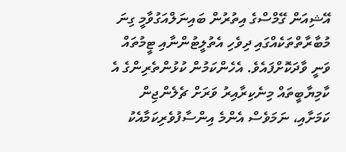އޭޝިއަން ގޭމްސްގެ އިތުރުން ބައިނަލްއަގުވާމީ ގިނަ މުބާރާތްތަކެއްގައި ދިވެހި އެތުލީޓުންނާއި ޓީމުތައް ވަނީ ވާދަކޮށްފައެވެ. އެހެންކަމުން ކުޅުންތެރިންގެ އެ ކާމިޔާބީތައް މިނެކިރާއިރު ވަރަށް ޗެލެންޖިން ކަމަށާއި، ނަމަވެސް އެންމެ އިންސާފުވެރިކަމާއެކު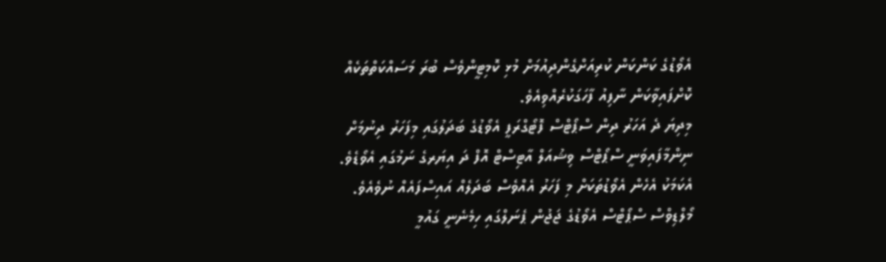އެވޯޑުގެ ކަންކަން ކުރިއަށްގެންދިއުމަށް މުޅި ކޮމިޓީންވެސް ބުރަ މަސައްކަތްތަކެއް ކޮށްފައިވާކަން ނާފިއު ފާހަގަކުރެއްވިއެވެ.
މިދިޔަ ދެ އަހަރު ދިން ސްޕޯޓްސް ފޮޓޯގްރަފީ އެވޯޑުގެ ބަދަލުގައި މިފަހަރު ދިނުމަށް ނިންމާފައިވަނީ ސްޕޯޓްސް ވިޝުއަލް އާޓިސްޓް އޮފް ދަ އިޔަރގެ ނަމުގައި އެވޯޑެވެ. އެކަމަކު އެހެން އެވޯޑުތަކަށް މި ފަހަރު އެއްވެސް ބަދަލެއް އައިސްފައެއް ނުވެއެވެ.
މޯލްޑިވްސް ސްޕޯޓްސް އެވޯޑުގެ ޖަޖުން ޕެނަލްގައި ހިމެނެނީ ގައުމީ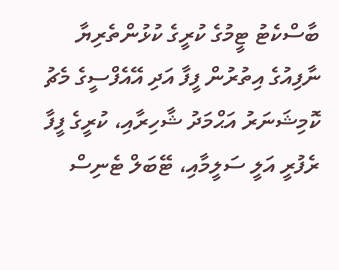ބާސްކެޓު ޓީމުގެ ކުރީގެ ކުޅުންތެރިޔާ ނާފިއުގެ އިތުރުން ފީފާ އަދި އޭއެފްސީގެ މެޗު ކޮމިޝަނަރު އަޙްމަދު ޝާހިރާއި، ކުރީގެ ފީފާ ރެފުރީ އަލީ ސަލީމާއި، ޓޭބަލް ޓެނިސް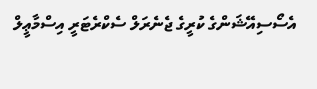އެސޯސިއޭޝަންގެ ކުރީގެ ޖެނެރަލް ސެކްރެޓަރީ އިސްމާޢީލް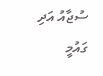ސުޖާއު އަދި ގައުމީ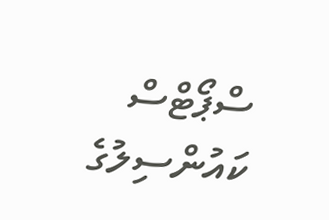ސްޕޯޓްސް ކައުންސިލުގެ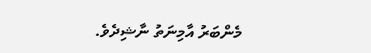މެންބަރު އާމިނަތު ނާޝިދެވެ.